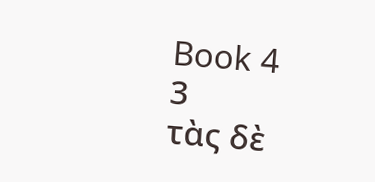Book 4
3
τὰς δὲ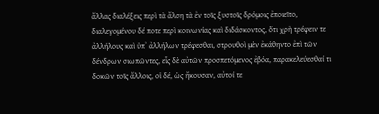ἄλλας διαλέξεις περὶ τὰ ἄλση τὰ ἐν τοῖς ξυστοῖς δρόμοις ἐποιεῖτο, διαλεγομένου δέ ποτε περὶ κοινωνίας καὶ διδάσκοντος, ὅτι χρὴ τρέφειν τε ἀλλήλους καὶ ὑπʼ ἀλλήλων τρέφεσθαι, στρουθοὶ μὲν ἐκάθηντο ἐπὶ τῶν δένδρων σιωπῶντες, εἷς δὲ αὐτῶν προσπετόμενος ἐβόα, παρακελεύεσθαί τι δοκῶν τοῖς ἄλλοις, οἱ δέ, ὡς ἤκουσαν, αὐτοί τε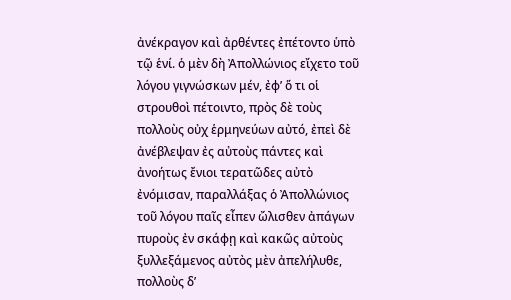ἀνέκραγον καὶ ἀρθέντες ἐπέτοντο ὑπὸ τῷ ἑνί. ὁ μὲν δὴ Ἀπολλώνιος εἴχετο τοῦ λόγου γιγνώσκων μέν, ἐφʼ ὅ τι οἱ στρουθοὶ πέτοιντο, πρὸς δὲ τοὺς πολλοὺς οὐχ ἑρμηνεύων αὐτό, ἐπεὶ δὲ ἀνέβλεψαν ἐς αὐτοὺς πάντες καὶ ἀνοήτως ἔνιοι τερατῶδες αὐτὸ ἐνόμισαν, παραλλάξας ὁ Ἀπολλώνιος τοῦ λόγου παῖς εἶπεν ὤλισθεν ἀπάγων πυροὺς ἐν σκάφῃ καὶ κακῶς αὐτοὺς ξυλλεξάμενος αὐτὸς μὲν ἀπελήλυθε, πολλοὺς δʼ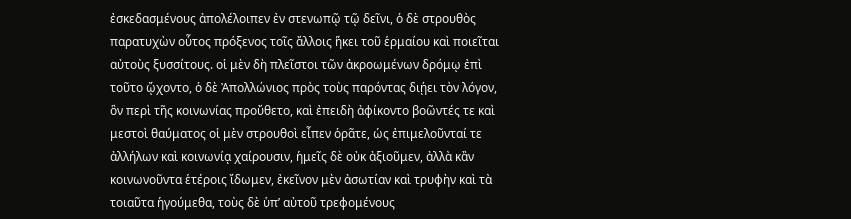ἐσκεδασμένους ἀπολέλοιπεν ἐν στενωπῷ τῷ δεῖνι, ὁ δὲ στρουθὸς παρατυχὼν οὗτος πρόξενος τοῖς ἄλλοις ἥκει τοῦ ἑρμαίου καὶ ποιεῖται αὐτοὺς ξυσσίτους. οἱ μὲν δὴ πλεῖστοι τῶν ἀκροωμένων δρόμῳ ἐπὶ τοῦτο ᾤχοντο, ὁ δὲ Ἀπολλώνιος πρὸς τοὺς παρόντας διῄει τὸν λόγον, ὃν περὶ τῆς κοινωνίας προὔθετο, καὶ ἐπειδὴ ἀφίκοντο βοῶντές τε καὶ μεστοὶ θαύματος οἱ μὲν στρουθοὶ εἶπεν ὁρᾶτε, ὡς ἐπιμελοῦνταί τε ἀλλήλων καὶ κοινωνίᾳ χαίρουσιν, ἡμεῖς δὲ οὐκ ἀξιοῦμεν, ἀλλὰ κἂν κοινωνοῦντα ἑτέροις ἴδωμεν, ἐκεῖνον μὲν ἀσωτίαν καὶ τρυφὴν καὶ τὰ τοιαῦτα ἡγούμεθα, τοὺς δὲ ὑπʼ αὐτοῦ τρεφομένους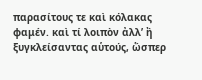παρασίτους τε καὶ κόλακας φαμέν. καὶ τί λοιπὸν ἀλλʼ ἢ ξυγκλείσαντας αὑτούς, ὥσπερ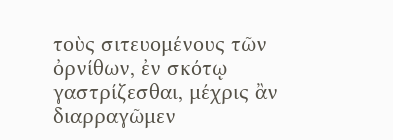τοὺς σιτευομένους τῶν ὀρνίθων, ἐν σκότῳ γαστρίζεσθαι, μέχρις ἂν διαρραγῶμεν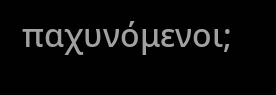παχυνόμενοι;